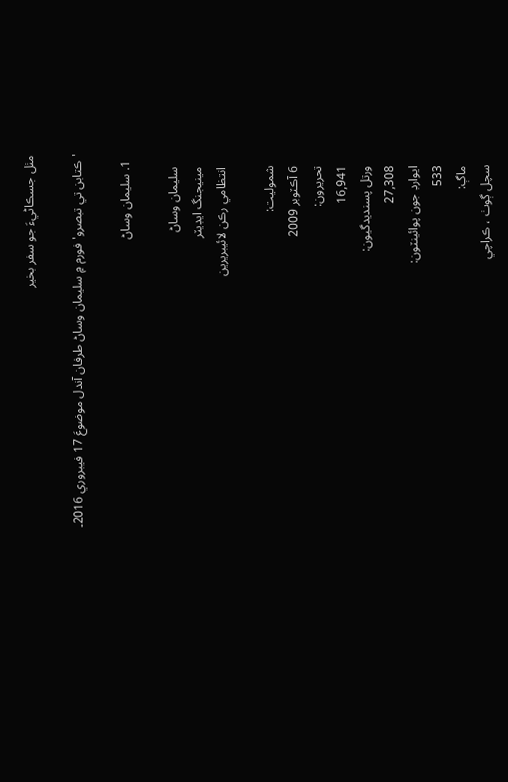مٺل جسڪاڻيءَ جو سفر بخير

'ڪتابن تي تبصرو' فورم ۾ سليمان وساڻ طرفان آندل موضوعَ 17 فيبروري 2016۔

  1. سليمان وساڻ

    سليمان وساڻ
    مينيجنگ ايڊيٽر
    انتظامي رڪن لائيبريرين

    شموليت:
    6 آڪٽوبر 2009
    تحريرون:
    16,941
    ورتل پسنديدگيون:
    27,308
    ايوارڊ جون پوائينٽون:
    533
    ماڳ:
    سچل ڳوٺ ، ڪراچي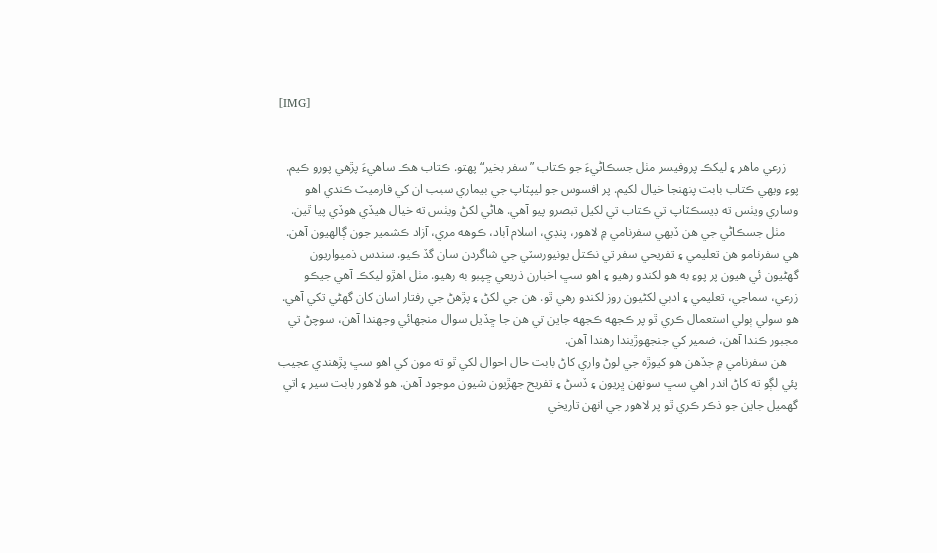[IMG]


    زرعي ماهر ۽ ليکڪ پروفيسر مٺل جسڪاڻيءَ جو ڪتاب ”سفر بخير“ پهتو. ڪتاب هڪ ساهيءَ پڙهي پورو ڪيم. پوءِ ويهي ڪتاب بابت پنهنجا خيال لکيم. پر افسوس جو ليپٽاپ جي بيماري سبب ان کي فارميٽ ڪندي اهو وساري ويٺس ته ڊيسڪٽاپ تي ڪتاب تي لکيل تبصرو پيو آهي. هاڻي لکڻ ويٺس ته خيال هيڏي هوڏي پيا ٿين.
    مٺل جسڪاڻي جي هن ڏيهي سفرنامي ۾ لاهور، پنڊي، اسلام آباد، ڪوهه مري، آزاد ڪشمير جون ڳالهيون آهن. هي سفرنامو هن تعليمي ۽ تفريحي سفر تي نڪتل يونيورسٽي جي شاگردن سان گڏ ڪيو. سندس ذميواريون گهڻيون ئي هيون پر پوءِ به هو لکندو رهيو ۽ اهو سڀ اخبارن ذريعي ڇپبو به رهيو. مٺل اهڙو ليکڪ آهي جيڪو زرعي، سماجي، تعليمي ۽ ادبي لکڻيون روز لکندو رهي ٿو. هن جي لکڻ ۽ پڙهڻ جي رفتار اسان کان گهڻي تکي آهي. هو سولي ٻولي استعمال ڪري ٿو پر ڪجهه ڪجهه جاين تي هن جا ڇڏيل سوال منجهائي وجهندا آهن، سوچڻ تي مجبور ڪندا آهن، ضمير کي جنجهوڙيندا رهندا آهن.
    هن سفرنامي ۾ جڏهن هو کيوڙه جي لوڻ واري کاڻ بابت حال احوال لکي ٿو ته مون کي اهو سڀ پڙهندي عجيب پئي لڳو ته کاڻ اندر اهي سڀ سونهن ڀريون ۽ ڏسڻ ۽ تفريح جهڙيون شيون موجود آهن. هو لاهور بابت سير ۽ اتي گهميل جاين جو ذڪر ڪري ٿو پر لاهور جي انهن تاريخي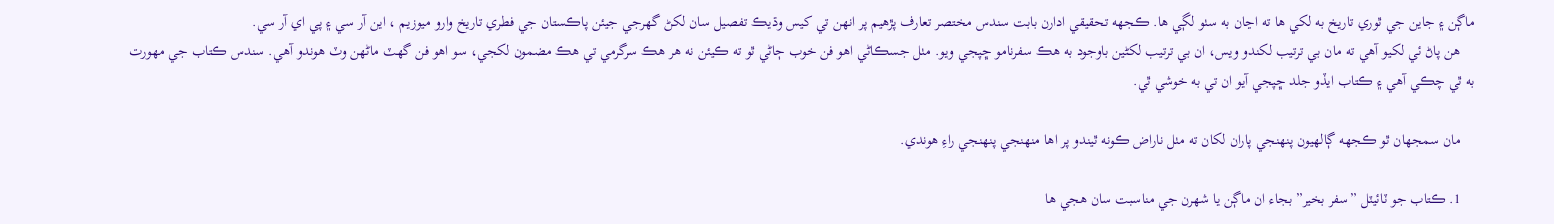ماڳن ۽ جاين جي ٿوري تاريخ به لکي ها ته اڃان به سٺو لڳي ها. ڪجهه تحقيقي ادارن بابت سندس مختصر تعارف پڙهيم پر انهن تي کيس وڌيڪ تفصيل سان لکڻ گهرجي جيئن پاڪستان جي فطري تاريخ وارو ميوزيم ، اين آر سي ۽ پي اي آر سي.
    هن پاڻ ئي لکيو آهي ته مان بي ترتيب لکندو ويس، ان بي ترتيب لکڻين باوجود به هڪ سفرنامو ڇپجي ويو. مٺل جسڪاڻي اهو فن خوب ڄاڻي ٿو ته ڪيئن نه هر هڪ سرگرمي تي هڪ مضمون لکجي، سو اهو فن گهٽ ماڻهن وٽ هوندو آهي. سندس ڪتاب جي مهورت به ٿي چڪي آهي ۽ ڪتاب ايڏو جلد ڇپجي آيو ان تي به خوشي ٿي.

    مان سمجهان ٿو ڪجهه ڳالهيون پنهنجي پاران لکان ته مٺل ناراض ڪونه ٿيندو پر اها منهنجي پنهنجي راءِ هوندي.

    1. ڪتاب جو ٽائيٽل ”سفر بخير” بجاء ان ماڳن يا شهرن جي مناسبت سان هجي ها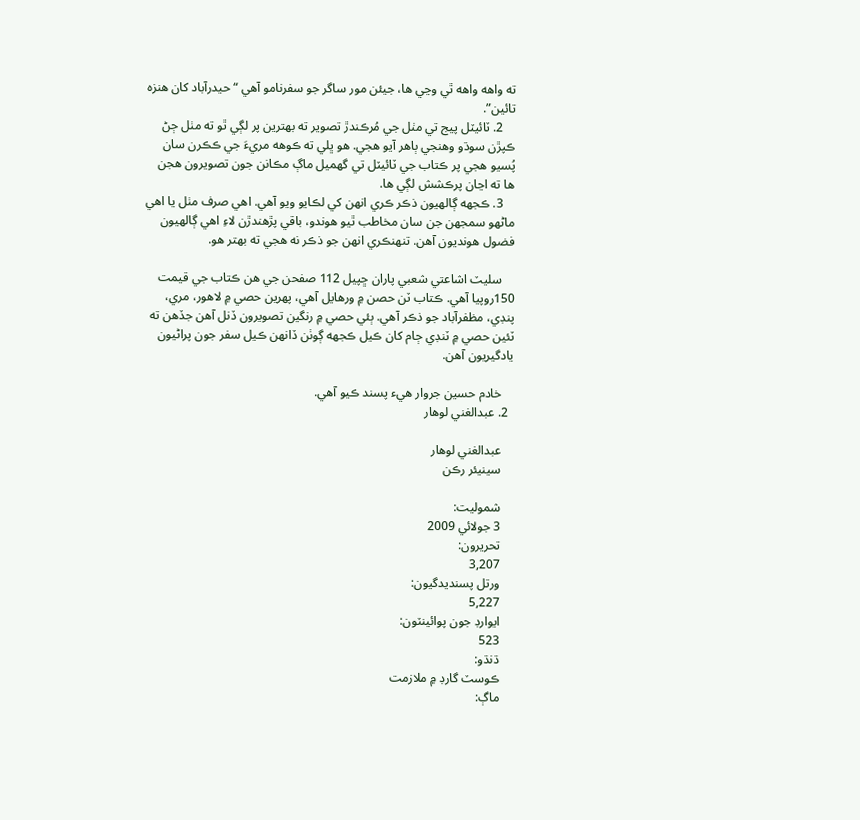ته واهه واهه ٿي وڃي ها، جيئن مور ساگر جو سفرنامو آهي “حيدرآباد کان هنزه تائين”.
    2. ٽائيٽل پيج تي مٺل جي مُرڪندڙ تصوير ته بهترين پر لڳي ٿو ته مٺل ڄڻ ڪپڙن سوڌو وهنجي ٻاهر آيو هجي. هو ڀلي ته ڪوهه مريءَ جي ڪڪرن سان پُسيو هجي پر ڪتاب جي ٽائيٽل تي گهميل ماڳ مڪانن جون تصويرون هجن ها ته اڃان پرڪشش لڳي ها.
    3. ڪجهه ڳالهيون ذڪر ڪري انهن کي لڪايو ويو آهي. اهي صرف مٺل يا اهي ماڻهو سمجهن جن سان مخاطب ٿيو هوندو، باقي پڙهندڙن لاءِ اهي ڳالهيون فضول هونديون آهن. تنهنڪري انهن جو ذڪر نه هجي ته بهتر هو.

    سليٽ اشاعتي شعبي پاران ڇپيل 112 صفحن جي هن ڪتاب جي قيمت 150روپيا آهي. ڪتاب ٽن حصن ۾ ورهايل آهي، پهرين حصي ۾ لاهور، مري، پنڊي، مظفرآباد جو ذڪر آهي. ٻئي حصي ۾ رنگين تصويرون ڏنل آهن جڏهن ته ٽئين حصي ۾ ٽنڊي ڄام کان ڪيل ڪجهه ڳوٺن ڏانهن ڪيل سفر جون پراڻيون يادگيريون آهن.

    خادم حسين جروار هيء پسند ڪيو آهي.
  2. عبدالغني لوهار

    عبدالغني لوهار
    سينيئر رڪن

    شموليت:
    3 جولائي 2009
    تحريرون:
    3,207
    ورتل پسنديدگيون:
    5,227
    ايوارڊ جون پوائينٽون:
    523
    ڌنڌو:
    ڪوسٽ گارڊ ۾ ملازمت
    ماڳ: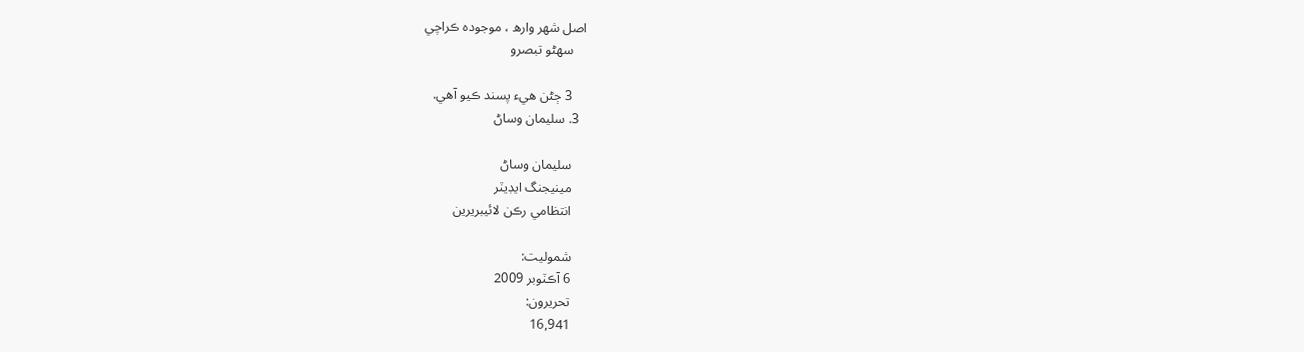اصل شهر وارھ ، موجوده ڪراچي
    سهڻو تبصرو

    3 ڄڻن هيء پسند ڪيو آهي.
  3. سليمان وساڻ

    سليمان وساڻ
    مينيجنگ ايڊيٽر
    انتظامي رڪن لائيبريرين

    شموليت:
    6 آڪٽوبر 2009
    تحريرون:
    16,941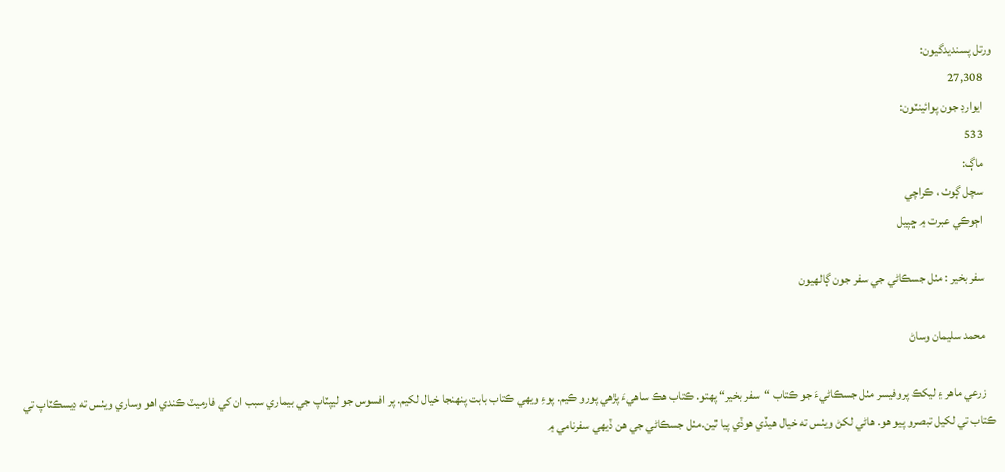ورتل پسنديدگيون:
    27,308
    ايوارڊ جون پوائينٽون:
    533
    ماڳ:
    سچل ڳوٺ ، ڪراچي
    اڄوڪي عبرت ۾ ڇپيل

    سفر بخير : مٺل جسڪاڻي جي سفر جون ڳالهيون

    محمد سليمان وساڻ

    زرعي ماهر ۽ ليکڪ پروفيسر مٺل جسڪاڻيءَ جو ڪتاب “سفر بخير“ پهتو. ڪتاب هڪ ساهيءَ پڙهي پورو ڪيم. پوءِ ويهي ڪتاب بابت پنهنجا خيال لکيم. پر افسوس جو ليپٽاپ جي بيماري سبب ان کي فارميٽ ڪندي اهو وساري ويٺس ته ڊيسڪٽاپ تي ڪتاب تي لکيل تبصرو پيو هو. هاڻي لکڻ ويٺس ته خيال هيڏي هوڏي پيا ٿين.مٺل جسڪاڻي جي هن ڏيهي سفرنامي ۾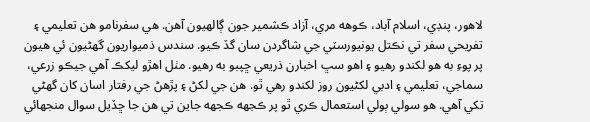لاهور، پنڊي، اسلام آباد، ڪوهه مري، آزاد ڪشمير جون ڳالهيون آهن. هي سفرنامو هن تعليمي ۽ تفريحي سفر تي نڪتل يونيورسٽي جي شاگردن سان گڏ ڪيو. سندس ذميواريون گهڻيون ئي هيون پر پوءِ به هو لکندو رهيو ۽ اهو سڀ اخبارن ذريعي ڇپبو به رهيو. مٺل اهڙو ليکڪ آهي جيڪو زرعي، سماجي، تعليمي ۽ ادبي لکڻيون روز لکندو رهي ٿو. هن جي لکڻ ۽ پڙهڻ جي رفتار اسان کان گهڻي تکي آهي. هو سولي ٻولي استعمال ڪري ٿو پر ڪجهه ڪجهه جاين تي هن جا ڇڏيل سوال منجهائي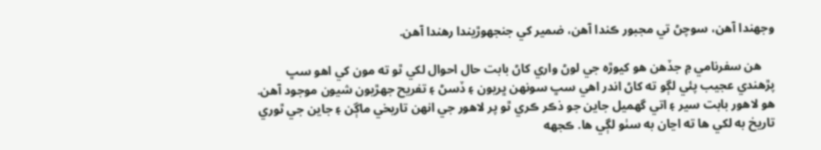وجهندا آهن، سوچڻ تي مجبور ڪندا آهن، ضمير کي جنجهوڙيندا رهندا آهن.

    هن سفرنامي ۾ جڏهن هو کيوڙه جي لوڻ واري کاڻ بابت حال احوال لکي ٿو ته مون کي اهو سڀ پڙهندي عجيب پئي لڳو ته کاڻ اندر اهي سڀ سونهن ڀريون ۽ ڏسڻ ۽ تفريح جهڙيون شيون موجود آهن. هو لاهور بابت سير ۽ اتي گهميل جاين جو ذڪر ڪري ٿو پر لاهور جي انهن تاريخي ماڳن ۽ جاين جي ٿوري تاريخ به لکي ها ته اڃان به سٺو لڳي ها. ڪجهه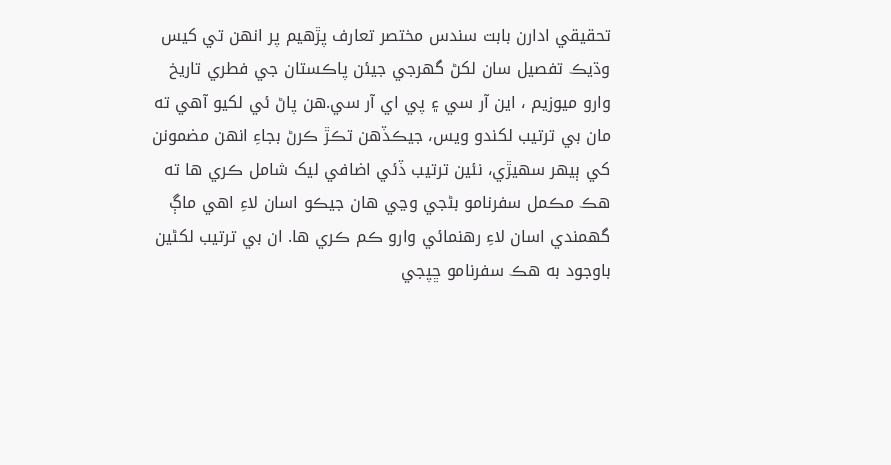تحقيقي ادارن بابت سندس مختصر تعارف پڙهيم پر انهن تي کيس وڌيڪ تفصيل سان لکڻ گهرجي جيئن پاڪستان جي فطري تاريخ وارو ميوزيم ، اين آر سي ۽ پي اي آر سي.هن پاڻ ئي لکيو آهي ته مان بي ترتيب لکندو ويس، جيڪڏهن تڪڙ ڪرڻ بجاءِ انهن مضمونن کي ٻيهر سهيڙي، نئين ترتيب ڏئي اضافي ليک شامل ڪري ها ته هڪ مڪمل سفرنامو بڻجي وڃي هان جيڪو اسان لاءِ اهي ماڳ گهمندي اسان لاءِ رهنمائي وارو ڪم ڪري ها. ان بي ترتيب لکڻين باوجود به هڪ سفرنامو ڇپجي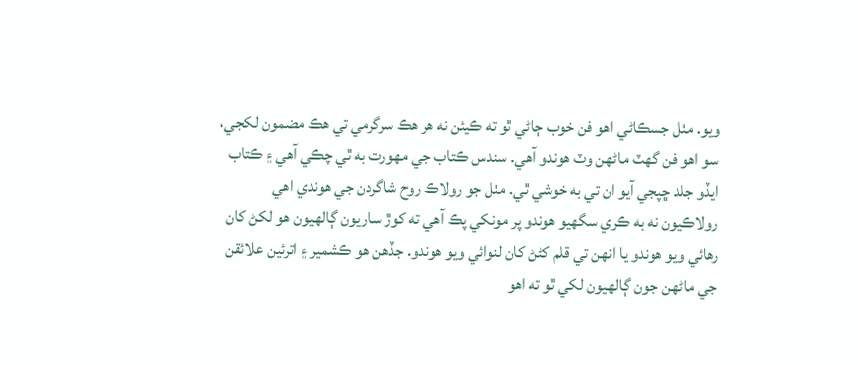ويو. مٺل جسڪاڻي اهو فن خوب ڄاڻي ٿو ته ڪيئن نه هر هڪ سرگرمي تي هڪ مضمون لکجي، سو اهو فن گهٽ ماڻهن وٽ هوندو آهي. سندس ڪتاب جي مهورت به ٿي چڪي آهي ۽ ڪتاب ايڏو جلد ڇپجي آيو ان تي به خوشي ٿي. مٺل جو رولاڪ روح شاگردن جي هوندي اهي رولاڪيون نه به ڪري سگهيو هوندو پر مونکي پڪ آهي ته کوڙ ساريون ڳالهيون هو لکڻ کان رهائي ويو هوندو يا انهن تي قلم کڻڻ کان لنوائي ويو هوندو. جڏهن هو ڪشمير ۽ اترئين علائقن جي ماڻهن جون ڳالهيون لکي ٿو ته اهو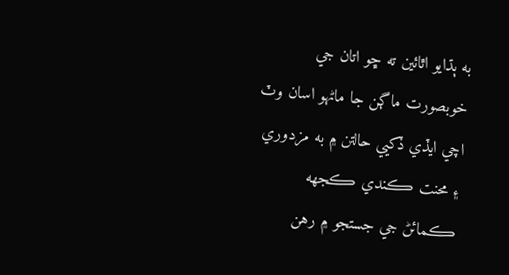به ٻڌايو اٿائين ته ڇو اتان جي خوبصورت ماڳن جا ماڻهو اسان وٽ اچي ايڏي ڏکيي حالتن ۾ به مزدوري ۽ محنت ڪندي ڪجهه ڪمائڻ جي جستجو ۾ رهن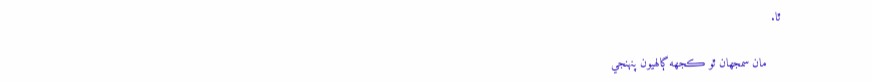ٿا.

    مان سمجهان ٿو ڪجهه ڳالهيون پنهنجي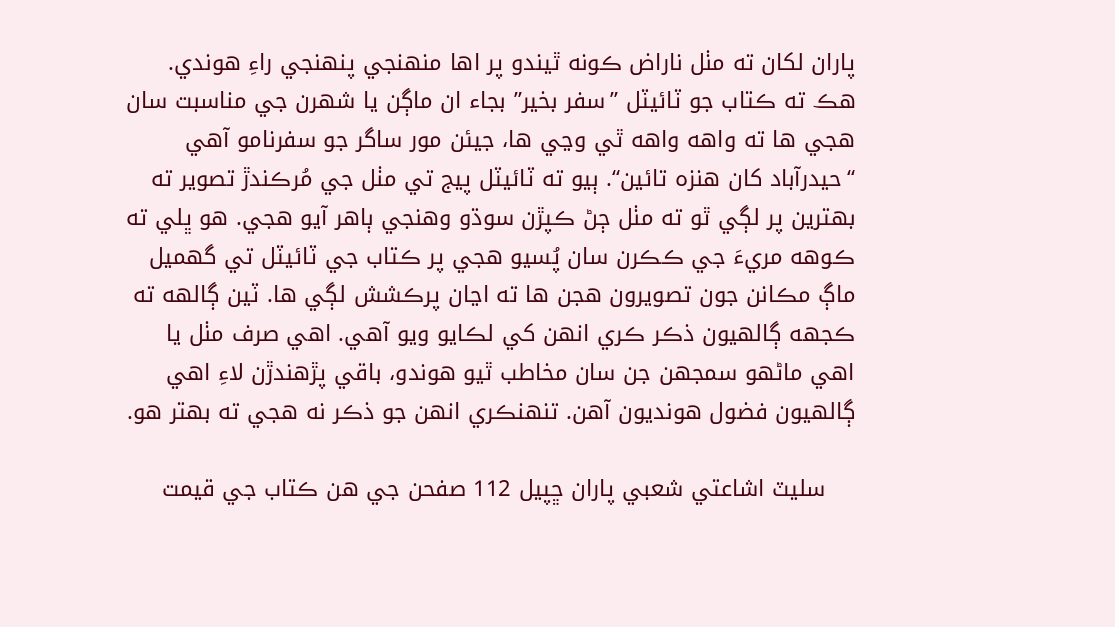پاران لکان ته مٺل ناراض ڪونه ٿيندو پر اها منهنجي پنهنجي راءِ هوندي. هڪ ته ڪتاب جو ٽائيٽل ”سفر بخير” بجاء ان ماڳن يا شهرن جي مناسبت سان هجي ها ته واهه واهه ٿي وڃي ها، جيئن مور ساگر جو سفرنامو آهي “حيدرآباد کان هنزه تائين“. ٻيو ته ٽائيٽل پيج تي مٺل جي مُرڪندڙ تصوير ته بهترين پر لڳي ٿو ته مٺل ڄڻ ڪپڙن سوڌو وهنجي ٻاهر آيو هجي. هو ڀلي ته ڪوهه مريءَ جي ڪڪرن سان پُسيو هجي پر ڪتاب جي ٽائيٽل تي گهميل ماڳ مڪانن جون تصويرون هجن ها ته اڃان پرڪشش لڳي ها. ٽين ڳالهه ته ڪجهه ڳالهيون ذڪر ڪري انهن کي لڪايو ويو آهي. اهي صرف مٺل يا اهي ماڻهو سمجهن جن سان مخاطب ٿيو هوندو، باقي پڙهندڙن لاءِ اهي ڳالهيون فضول هونديون آهن. تنهنڪري انهن جو ذڪر نه هجي ته بهتر هو.

    سليٽ اشاعتي شعبي پاران ڇپيل 112 صفحن جي هن ڪتاب جي قيمت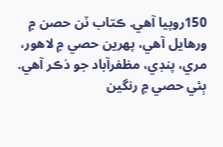150روپيا آهي. ڪتاب ٽن حصن ۾ ورهايل آهي، پهرين حصي ۾ لاهور، مري، پنڊي، مظفرآباد جو ذڪر آهي. ٻئي حصي ۾ رنگين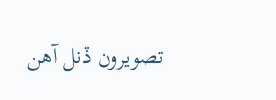تصويرون ڏنل آهن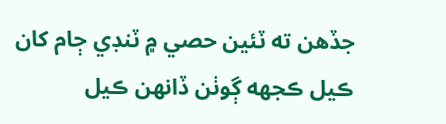جڏهن ته ٽئين حصي ۾ ٽنڊي ڄام کان ڪيل ڪجهه ڳوٺن ڏانهن ڪيل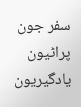سفر جون پراڻيون يادگيريون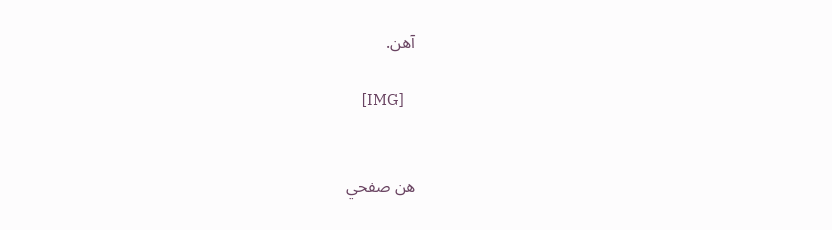آهن.

    [IMG]


هن صفحي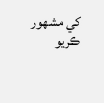کي مشهور ڪريو